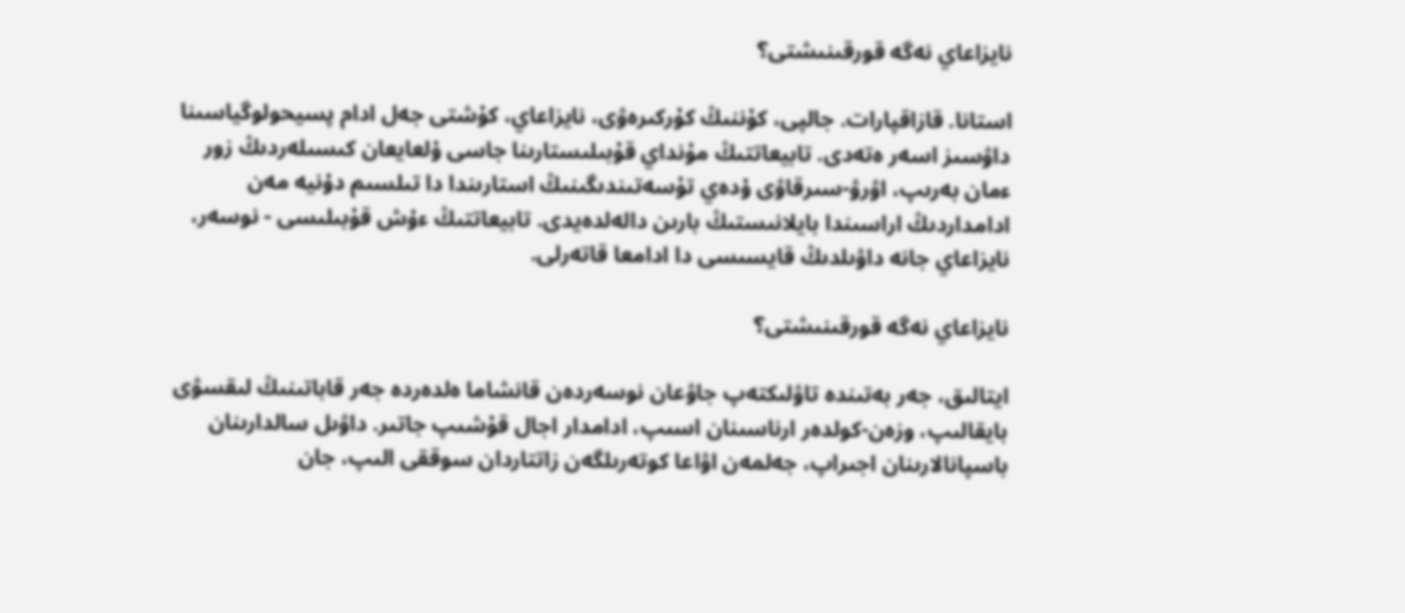نايزاعاي نەگە قورقىنىشتى؟

استانا. قازاقپارات. جالپى، كۇننىڭ كۇركىرەۋى، نايزاعاي، كۇشتى جەل ادام پسيحولوگياسىنا داۋسىز اسەر ەتەدى. تابيعاتتىڭ مۇنداي قۇبىلىستارىنا جاسى ۇلعايعان كىسىلەردىڭ زور ءمان بەرىپ، اۋرۋ-سىرقاۋى ۇدەي تۇسەتىندىگىنىڭ استارىندا دا تىلسىم دۇنيە مەن ادامداردىڭ اراسىندا بايلانىستىڭ بارىن دالەلدەيدى. تابيعاتتىڭ ءۇش قۇبىلىسى - نوسەر، نايزاعاي جانە داۋىلدىڭ قايسىسى دا ادامعا قاتەرلى.

نايزاعاي نەگە قورقىنىشتى؟

ايتالىق، جەر بەتىندە تاۋلىكتەپ جاۋعان نوسەردەن قانشاما ەلدەردە جەر قاباتىنىڭ لىقسۋى بايقالىپ، وزەن-كولدەر ارناسىنان اسىپ، ادامدار اجال قۇشىپ جاتىر. داۋىل سالدارىنان باسپانالارىنان اجىراپ، جەلمەن اۋاعا كوتەرىلگەن زاتتاردان سوققى الىپ، جان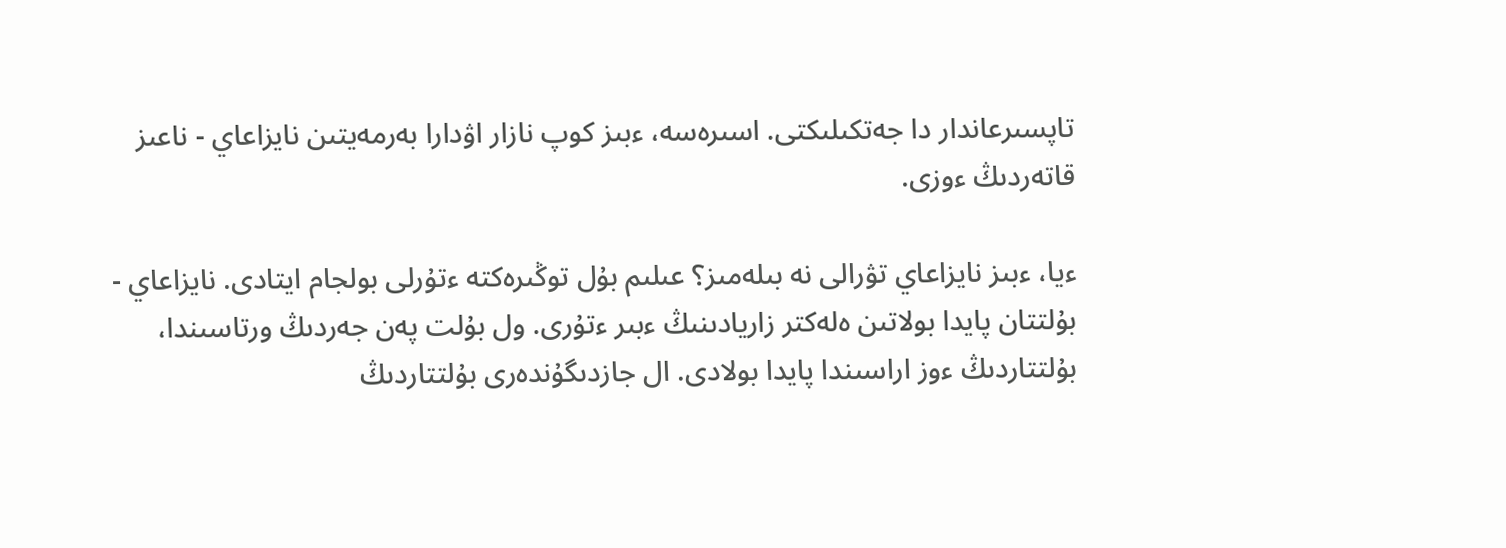تاپسىرعاندار دا جەتكىلىكتى. اسىرەسە، ءبىز كوپ نازار اۋدارا بەرمەيتىن نايزاعاي - ناعىز قاتەردىڭ ءوزى.

ءيا، ءبىز نايزاعاي تۋرالى نە بىلەمىز؟ عىلىم بۇل توڭىرەكتە ءتۇرلى بولجام ايتادى. نايزاعاي - بۇلتتان پايدا بولاتىن ەلەكتر زاريادىنىڭ ءبىر ءتۇرى. ول بۇلت پەن جەردىڭ ورتاسىندا، بۇلتتاردىڭ ءوز اراسىندا پايدا بولادى. ال جازدىگۇندەرى بۇلتتاردىڭ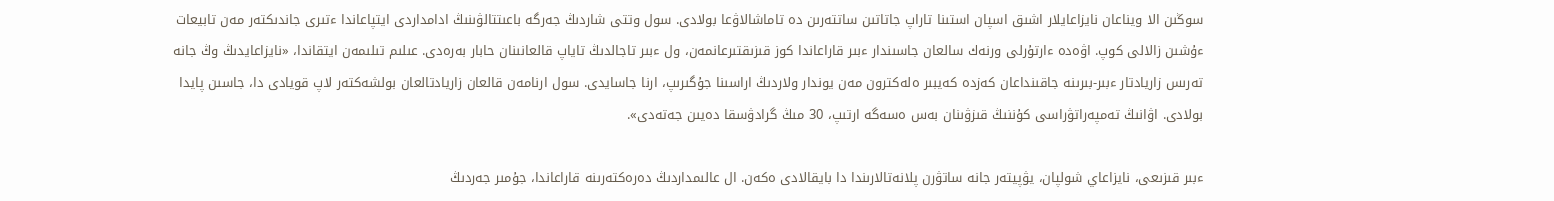سوڭىن الا ويناعان نايزاعايلار اشىق اسپان استىنا تاراپ جاتاتىن ساتتەرىن دە تاماشالاۋعا بولادى. سول وتتى شاردىڭ جەرگە باعىتتالۋىنىڭ ادامداردى ايتپاعاندا ءتىرى جاندىكتەر مەن تابيعات ءۇشىن زالالى كوپ. اۋەدە ءارتۇرلى ورنەك سالعان جاسىندار ءبىر قاراعاندا كوز قىزىقتىرعانمەن، ول ءبىر تاجالدىڭ تاياپ قالعانىنان حابار بەرەدى. عىلىم تىلىمەن ايتقاندا، «نايزاعايدىڭ وڭ جانە تەرىس زاريادتار ءبىر-بىرىنە جاقىنداعان كەزدە كەيبىر ەلەكترون مەن يوندار ولاردىڭ اراسىنا جۇگىرىپ، ارنا جاسايدى. سول ارنامەن قالعان زاريادتالعان بولشەكتەر لاپ قويادى دا، جاسىن پايدا بولادى. اۋانىڭ تەمپەراتۋراسى كۇننىڭ قىزۋىنان بەس ەسەگە ارتىپ، 30 مىڭ گرادۋسقا دەيىن جەتەدى».

ءبىر قىزىعى، نايزاعاي شولپان، يۋپيتەر جانە ساتۋرن پلانەتالارىندا دا بايقالادى ەكەن. ال عالىمداردىڭ دەرەكتەرىنە قاراعاندا، جۇمىر جەردىڭ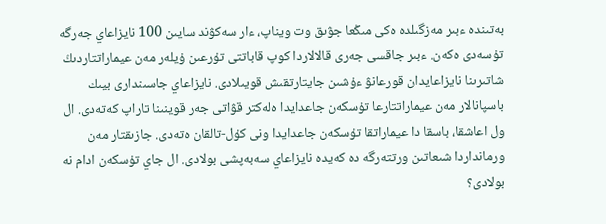بەتىندە ءبىر مەزگىلدە ەكى مىڭعا جۋىق وت ويناپ، ءار سەكۋند سايىن 100 نايزاعاي جەرگە تۇسەدى ەكەن. ءبىر جاقسى جەرى قالالاردا كوپ قاباتتى تۇرعىن ۇيلەر مەن عيماراتتاردىڭ شاتىرىنا نايزاعايدان قورعانۋ ءۇشىن جايتارتقىش قويىلادى. نايزاعاي جاسىندارى بيىك باسپانالار مەن عيماراتتارعا تۇسكەن جاعدايدا ەلەكتر قۋاتى جەر قوينىنا تاراپ كەتەدى. ال ول اعاشقا، باسقا دا عيماراتقا تۇسكەن جاعدايدا ونى كۇل-تالقان ەتەدى. جازىقتار مەن ورمانداردا شىعاتىن ورتتەرگە دە كەيدە نايزاعاي سەبەپشى بولادى. ال جاي تۇسكەن ادام نە بولادى؟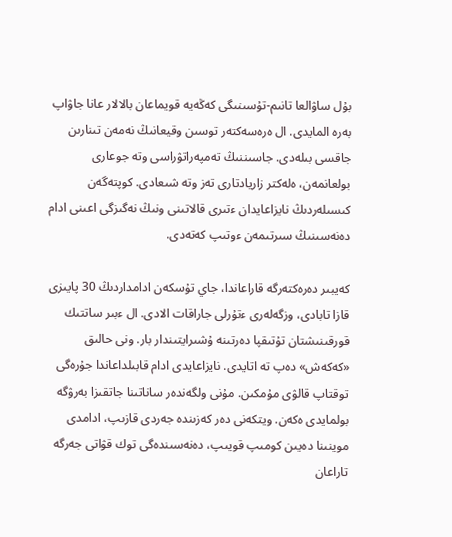بۇل ساۋالعا تانىم-تۇسىنىگى كەڭەيە قويماعان بالالار عانا جاۋاپ بەرە المايدى. ال ەرەسەكتەر توسىن وقيعانىڭ نەمەن تىنارىن جاقسى بىلەدى. جاسىننىڭ تەمپەراتۋراسى وتە جوعارى بولعانمەن، ەلەكتر زاريادتارى تەز وتە شىعادى. كوپتەگەن كىسىلەردىڭ نايزاعايدان ءتىرى قالاتىنى ونىڭ نەگىزگى اعىنى ادام دەنەسىنىڭ سىرتىمەن ءوتىپ كەتەدى.

كەيبىر دەرەكتەرگە قاراعاندا، جاي تۇسكەن ادامداردىڭ 30 پايىزى قازا تابادى، وزگەلەرى ءتۇرلى جاراقات الادى. ال ءبىر ساتتىك قورقىنىشتان تۇتىقپا دەرتىنە ۇشىرايتىندار بار. ونى حالىق «كەكەش» دەپ تە اتايدى. نايزاعايدى ادام قابىلداعاندا جۇرەگى توقتاپ قالۋى مۇمكىن. مۇنى ولگەندەر ساناتىنا جاتقىزا بەرۋگە بولمايدى ەكەن. ويتكەنى دەر كەزىندە جەردى قازىپ، ادامدى موينىنا دەيىن كومىپ قويىپ، دەنەسىندەگى توك قۋاتى جەرگە تاراعان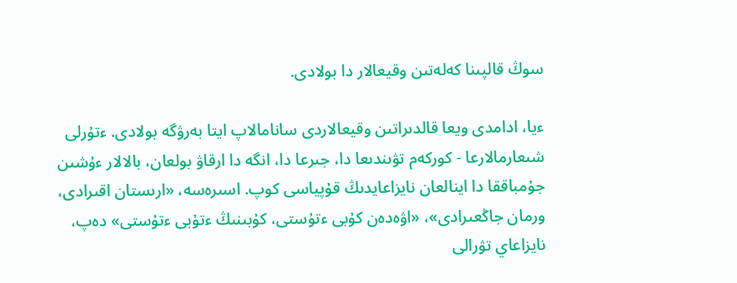سوڭ قالپىنا كەلەتىن وقيعالار دا بولادى.

ءيا، ادامدى ويعا قالدىراتىن وقيعالاردى سانامالاپ ايتا بەرۋگە بولادى. ءتۇرلى شىعارمالارعا - كوركەم تۋىندىعا دا، جىرعا دا، انگە دا ارقاۋ بولعان، بالالار ءۇشىن جۇمباققا دا اينالعان نايزاعايدىڭ قۇپياسى كوپ. اسىرەسە، «ارىستان اقىرادى، ورمان جاڭعىرادى»، «اۋەدەن كۇبى ءتۇستى، كۇبىنىڭ ءتۇبى ءتۇستى» دەپ، نايزاعاي تۋرالى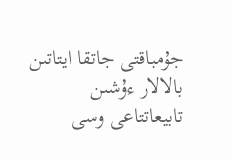جۇمباقتى جاتقا ايتاتىن بالالار ءۇشىن تابيعاتتاعى وسى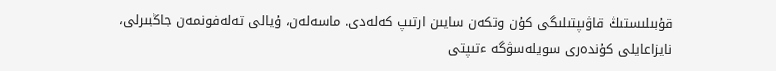قۇبىلىستىڭ قاۋىپتىلىگى كۇن وتكەن سايىن ارتىپ كەلەدى. ماسەلەن، ۇيالى تەلەفونمەن جاڭبىرلى، نايزاعايلى كۇندەرى سويلەسۋگە ءتىپتى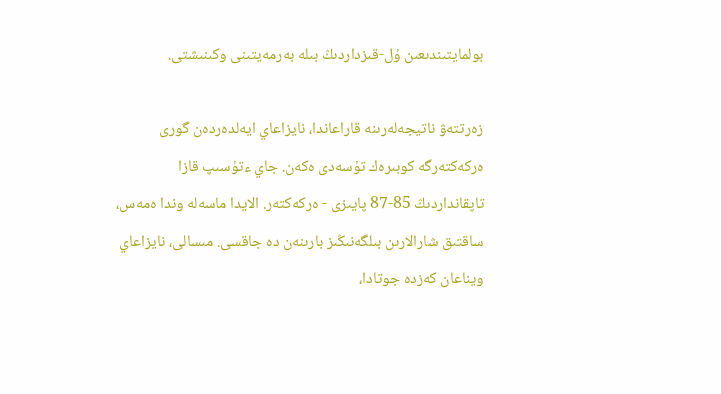بولمايتىندىعىن ۇل-قىزداردىڭ بىلە بەرمەيتىنى وكىنىشتى.

زەرتتەۋ ناتيجەلەرىنە قاراعاندا، نايزاعاي ايەلدەردەن گورى ەركەكتەرگە كوبىرەك تۇسەدى ەكەن. جاي ءتۇسىپ قازا تاپقانداردىڭ 85-87 پايىزى - ەركەكتەر. الايدا ماسەلە وندا ەمەس، ساقتىق شارالارىن بىلگەنىڭىز بارىنەن دە جاقسى. مىسالى، نايزاعاي ويناعان كەزدە جوتادا،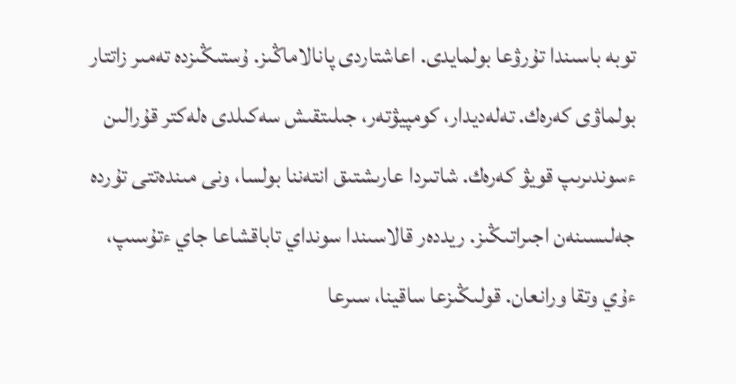توبە باسىندا تۇرۋعا بولمايدى. اعاشتاردى پانالاماڭىز. ۇستىڭىزدە تەمىر زاتتار بولماۋى كەرەك. تەلەديدار، كومپيۋتەر، جىلىتقىش سەكىلدى ەلەكتر قۇرالىن ءسوندىرىپ قويۋ كەرەك. شاتىردا عارىشتىق انتەننا بولسا، ونى مىندەتتى تۇردە جەلىسىنەن اجىراتىڭىز. ريددەر قالاسىندا سونداي تاباقشاعا جاي ءتۇسىپ، ءۇي وتقا ورانعان. قولىڭىزعا ساقينا، سىرعا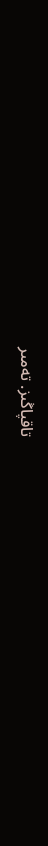تاقپاڭىز. تەمىر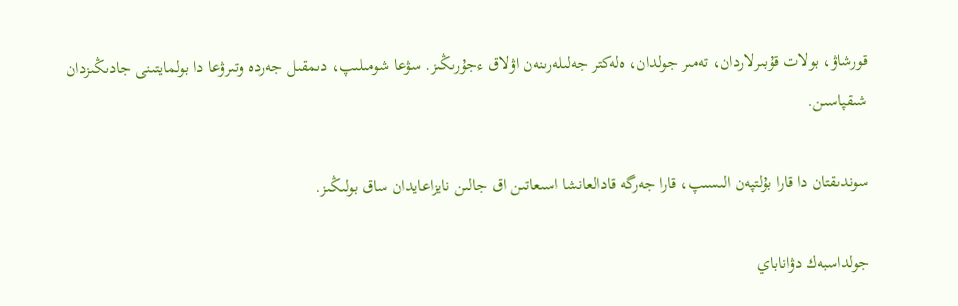قورشاۋ، بولات قۇبىرلاردان، تەمىر جولدان، ەلەكتر جەلىلەرىنەن اۋلاق ءجۇرىڭىز. سۋعا شومىلىپ، دىمقىل جەردە وتىرۋعا دا بولمايتىنى جادىڭىزدان شىقپاسىن.

سوندىقتان دا قارا بۇلتپەن الىسىپ، قارا جەرگە قادالعانشا اسىعاتىن اق جالىن نايزاعايدان ساق بولىڭىز.

جولداسبەك دۋاناباي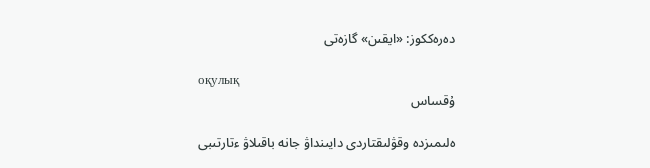دەرەككوز: «ايقىن» گازەتى

оқулық
ۇقساس

ەلىمىزدە وقۋلىقتاردى دايىنداۋ جانە باقىلاۋ ءتارتىبى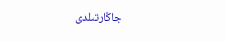جاڭارتىلدى